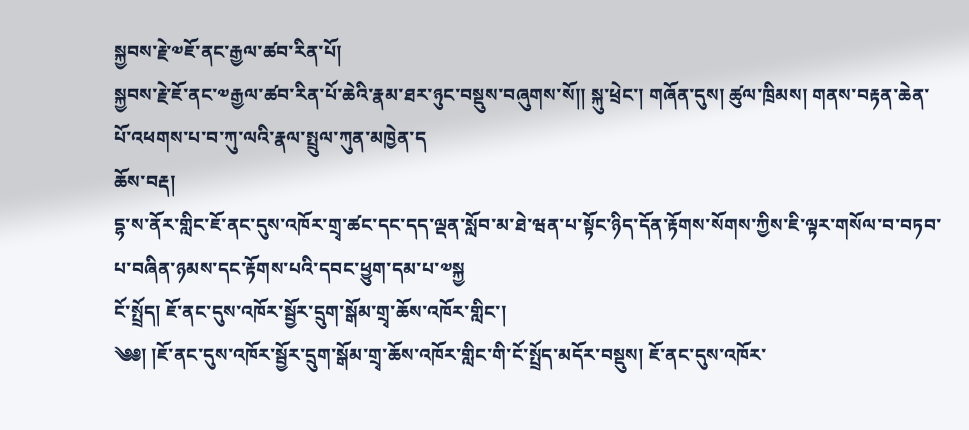སྐྱབས་རྗེ་༧ཇོ་ནང་རྒྱལ་ཚབ་རིན་པོ།
སྐྱབས་རྗེ་ཇོ་ནང་༧རྒྱལ་ཚབ་རིན་པོ་ཆེའི་རྣམ་ཐར་ཉུང་བསྡུས་བཞུགས་སོ།། སྐུ་ཕྲེང་། གཞོན་དུས། ཚུལ་ཁྲིམས། གནས་བརྟན་ཆེན་པོ་འཕགས་པ་བ་ཀུ་ལའི་རྣལ་སྤྲུལ་ཀུན་མཁྱེན་ད
ཆོས་བརྡ།
དྷ་ས་ནོར་གླིང་ཇོ་ནང་དུས་འཁོར་གྲྭ་ཚང་དང་དད་ལྡན་སློབ་མ་ཐེ་ཝན་པ་སྟོང་ཉིད་དོན་རྟོགས་སོགས་ཀྱིས་ཇི་ལྟར་གསོལ་བ་བཏབ་པ་བཞིན་ཉམས་དང་རྟོགས་པའི་དབང་ཕྱུག་དམ་པ་༧སྐྱ
ངོ་སྤྲོད། ཇོ་ནང་དུས་འཁོར་སྦྱོར་དྲུག་སྒོམ་གྲྭ་ཆོས་འཁོར་གླིང་།
༄༅། །ཇོ་ནང་དུས་འཁོར་སྦྱོར་དྲུག་སྒོམ་གྲྭ་ཆོས་འཁོར་གླིང་གི་ངོ་སྤྲོད་མདོར་བསྡུས། ཇོ་ནང་དུས་འཁོར་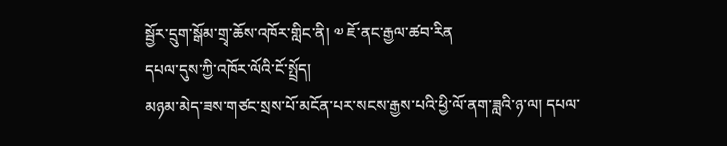སྦྱོར་དྲུག་སྒོམ་གྲྭ་ཆོས་འཁོར་གླིང་ནི། ༧ ཇོ་ནང་རྒྱལ་ཚབ་རིན
དཔལ་དུས་ཀྱི་འཁོར་ལོའི་ངོ་སྤྲོད།
མཉམ་མེད་ཟས་གཙང་སྲས་པོ་མངོན་པར་སངས་རྒྱས་པའི་ཕྱི་ལོ་ནག་ཟླའི་ཉ་ལ། དཔལ་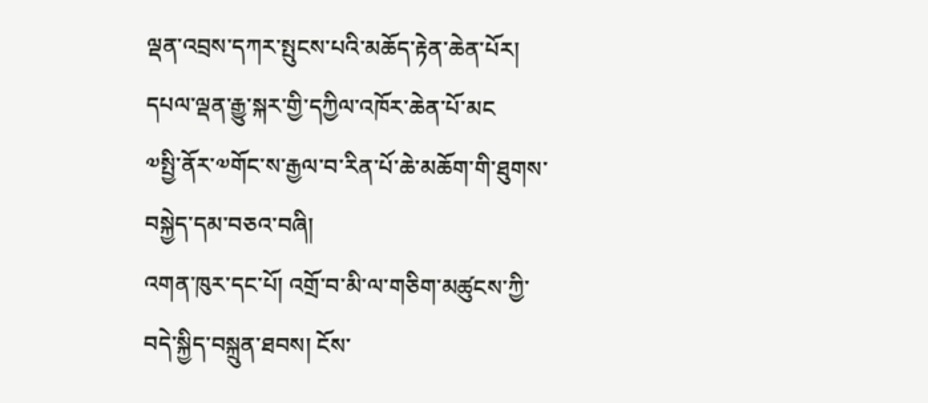ལྡན་འབྲས་དཀར་སྤུངས་པའི་མཆོད་རྟེན་ཆེན་པོར། དཔལ་ལྡན་རྒྱུ་སྐར་གྱི་དཀྱིལ་འཁོར་ཆེན་པོ་མང
༧སྤྱི་ནོར་༧གོང་ས་རྒྱལ་བ་རིན་པོ་ཆེ་མཆོག་གི་ཐུགས་བསྐྱེད་དམ་བཅའ་བཞི།
འགན་ཁུར་དང་པོ། འགྲོ་བ་མི་ལ་གཅིག་མཚུངས་ཀྱི་བདེ་སྐྱིད་བསྐྲུན་ཐབས། ངོས་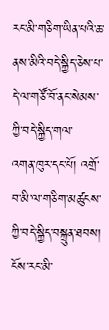རང་མི་གཅིག་ཡིན་པའི་ཆ་ནས་མིའི་བདེ་སྐྱིད་ཅེས་པ་དེ་ལ་གཙོ་བོ་ནང་སེམས་ཀྱི་བདེ་སྐྱིད་གལ་
འགན་ཁུར་དང་པོ། འགྲོ་བ་མི་ལ་གཅིག་མཚུངས་ཀྱི་བདེ་སྐྱིད་བསྐྲུན་ཐབས།
ངོས་རང་མི་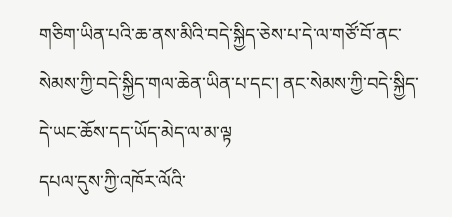གཅིག་ཡིན་པའི་ཆ་ནས་མིའི་བདེ་སྐྱིད་ཅེས་པ་དེ་ལ་གཙོ་བོ་ནང་སེམས་ཀྱི་བདེ་སྐྱིད་གལ་ཆེན་ཡིན་པ་དང་། ནང་སེམས་ཀྱི་བདེ་སྐྱིད་དེ་ཡང་ཆོས་དད་ཡོད་མེད་ལ་མ་ལྟ
དཔལ་དུས་ཀྱི་འཁོར་ལོའི་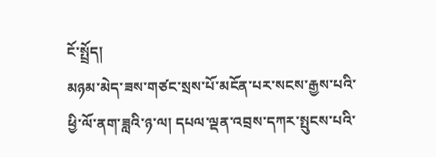ངོ་སྤྲོད།
མཉམ་མེད་ཟས་གཙང་སྲས་པོ་མངོན་པར་སངས་རྒྱས་པའི་ཕྱི་ལོ་ནག་ཟླའི་ཉ་ལ། དཔལ་ལྡན་འབྲས་དཀར་སྤུངས་པའི་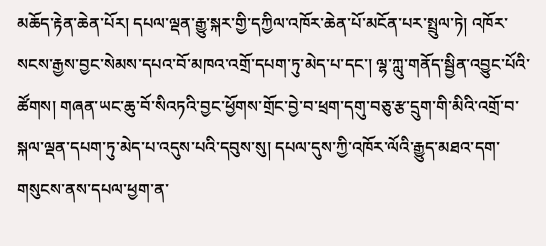མཆོད་རྟེན་ཆེན་པོར། དཔལ་ལྡན་རྒྱུ་སྐར་གྱི་དཀྱིལ་འཁོར་ཆེན་པོ་མངོན་པར་སྤྲུལ་ཏེ། འཁོར་སངས་རྒྱས་བྱང་སེམས་དཔའ་བོ་མཁའ་འགྲོ་དཔག་ཏུ་མེད་པ་དང་། ལྷ་ཀླུ་གནོད་སྦྱིན་འབྱུང་པོའི་ཚོགས། གཞན་ཡང་ཆུ་བོ་སིའཏའི་བྱང་ཕྱོགས་གྲོང་བྱེ་བ་ཕྲག་དགུ་བཅུ་རྩ་དྲུག་གི་མིའི་འགྲོ་བ་སྐལ་ལྡན་དཔག་ཏུ་མེད་པ་འདུས་པའི་དབུས་སུ། དཔལ་དུས་ཀྱི་འཁོར་ལོའི་རྒྱུད་མཐའ་དག་གསུངས་ནས་དཔལ་ཕྱག་ན་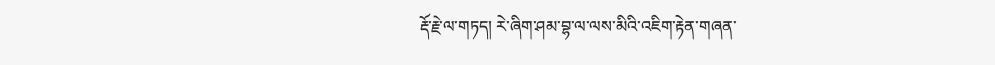རྡོ་རྗེ་ལ་གཏད། རེ་ཞིག་ཤམ་བྷ་ལ་ལས་མིའི་འཇིག་རྟེན་གཞན་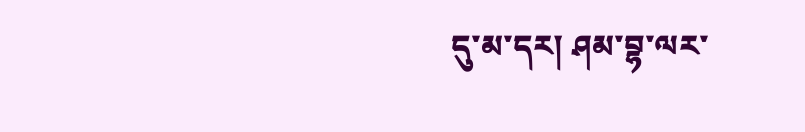དུ་མ་དར། ཤམ་བྷ་ལར་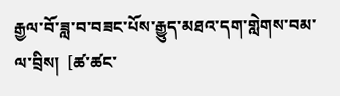རྒྱལ་བོ་ཟླ་བ་བཟང་པོས་རྒྱུད་མཐའ་དག་གླེགས་བམ་ལ་བྲིས།  [ཚ་ཚང་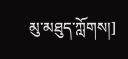མུ་མཐུད་ཀློགས།]